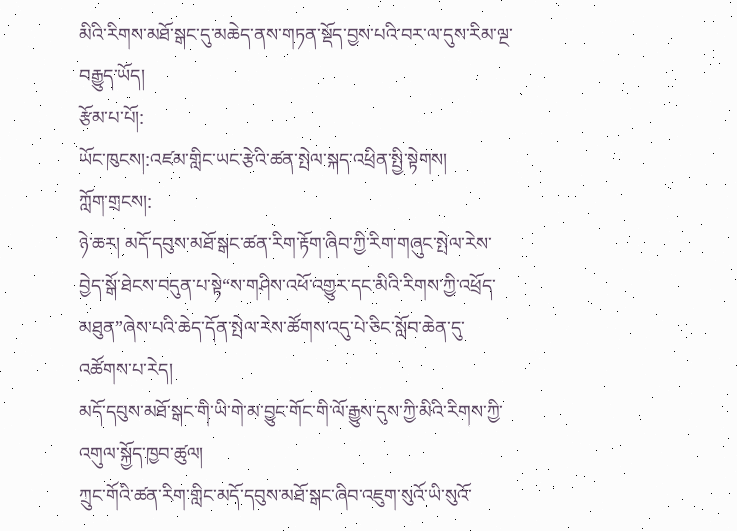མིའི་རིགས་མཐོ་སྒང་དུ་མཆེད་ནས་གཏན་སྡོད་བྱས་པའི་བར་ལ་དུས་རིམ་ལྔ་བརྒྱུད་ཡོད།
རྩོམ་པ་པོ།:
ཡོང་ཁུངས།:འཛམ་གླིང་ཡང་རྩེའི་ཚན་སྤེལ་སྐད་འཕྲིན་སྤྱི་སྟེགས།
ཀློག་གྲངས།:
ཉེ་ཆར། མདོ་དབུས་མཐོ་སྒང་ཚན་རིག་རྟོག་ཞིབ་ཀྱི་རིག་གཞུང་སྤེལ་རེས་བྱེད་སྒོ་ཐེངས་བདུན་པ་སྟེ“ས་གཤིས་འཕོ་འགྱུར་དང་མིའི་རིགས་ཀྱི་འཕྲོད་མཐུན”ཞེས་པའི་ཆེད་དོན་སྤེལ་རེས་ཚོགས་འདུ་པེ་ཅིང་སློབ་ཆེན་དུ་འཚོགས་པ་རེད།
མདོ་དབུས་མཐོ་སྒང་གི་ཡི་གེ་མ་བྱུང་གོང་གི་ལོ་རྒྱུས་དུས་ཀྱི་མིའི་རིགས་ཀྱི་འགུལ་སྐྱོད་ཁྱབ་ཚུལ།
ཀྲུང་གོའི་ཚན་རིག་གླིང་མདོ་དབུས་མཐོ་སྒང་ཞིབ་འཇུག་སུའོ་ཡི་སུའོ་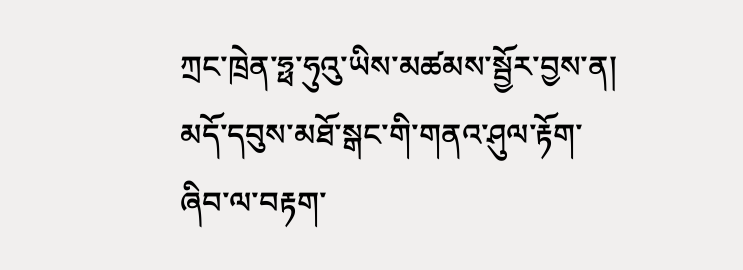ཀྲང་ཁྲེན་ཧྥ་ཧུའུ་ཡིས་མཚམས་སྦྱོར་བྱས་ན། མདོ་དབུས་མཐོ་སྒང་གི་གནའ་ཤུལ་རྟོག་ཞིབ་ལ་བརྟག་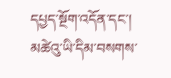དཔྱད་སྔོག་འདོན་དང་། མཚེའུ་ཡི་དིམ་བསགས་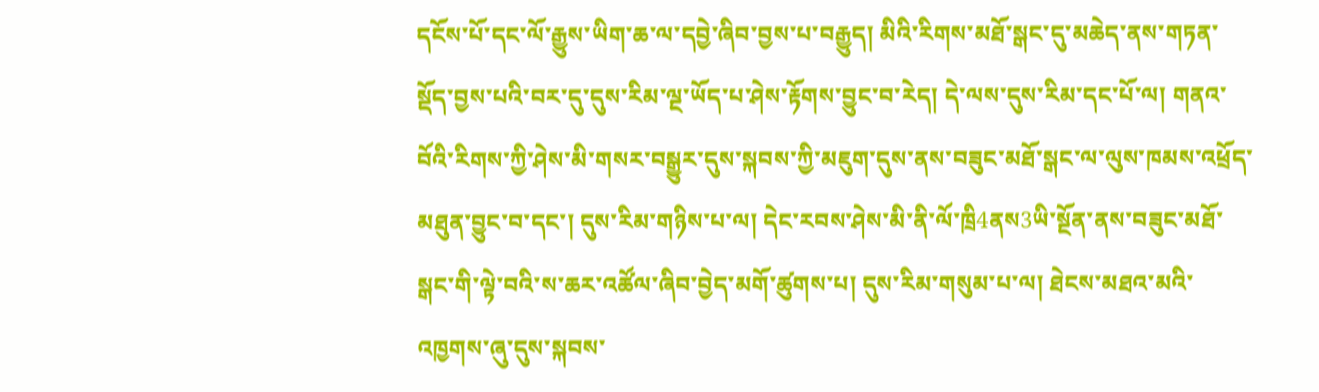དངོས་པོ་དང་ལོ་རྒྱུས་ཡིག་ཆ་ལ་དབྱེ་ཞིབ་བྱས་པ་བརྒྱུད། མིའི་རིགས་མཐོ་སྒང་དུ་མཆེད་ནས་གཏན་སྡོད་བྱས་པའི་བར་དུ་དུས་རིམ་ལྔ་ཡོད་པ་ཤེས་རྟོགས་བྱུང་བ་རེད། དེ་ལས་དུས་རིམ་དང་པོ་ལ། གནའ་བོའི་རིགས་ཀྱི་ཤེས་མི་གསར་བསྒྱུར་དུས་སྐབས་ཀྱི་མཇུག་དུས་ནས་བཟུང་མཐོ་སྒང་ལ་ལུས་ཁམས་འཕྲོད་མཐུན་བྱུང་བ་དང་། དུས་རིམ་གཉིས་པ་ལ། དེང་རབས་ཤེས་མི་ནི་ལོ་ཁྲི4ནས3ཡི་སྔོན་ནས་བཟུང་མཐོ་སྒང་གི་ལྟེ་བའི་ས་ཆར་འཚོལ་ཞིབ་བྱེད་མགོ་ཚུགས་པ། དུས་རིམ་གསུམ་པ་ལ། ཐེངས་མཐའ་མའི་འཁྱགས་ཞུ་དུས་སྐབས་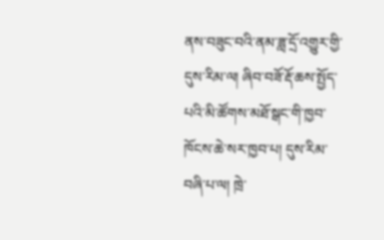ནས་བཟུང་བའི་ནམ་ཟླ་དྲོ་འགྱུར་གྱི་དུས་རིམ་ལ། ཞིབ་བཟོ་རྡོ་ཆས་སྤྱོད་པའི་མི་ཚོགས་མཐོ་སྒང་གི་ཁྱབ་ཁོངས་ཆེ་སར་ཁྱབ་པ། དུས་རིམ་བཞི་པ་ལ། ཁྲེ་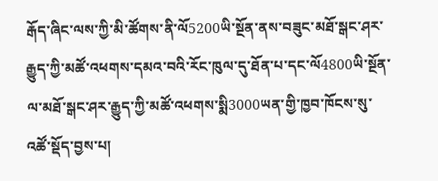རྒོད་ཞིང་ལས་ཀྱི་མི་ཚོགས་ནི་ལོ5200ཡི་སྔོན་ནས་བཟུང་མཐོ་སྒང་ཤར་རྒྱུད་ཀྱི་མཚོ་འཕགས་དམའ་བའི་རོང་ཁུལ་དུ་ཐོན་པ་དང་ལོ4800ཡི་སྔོན་ལ་མཐོ་སྒང་ཤར་རྒྱུད་ཀྱི་མཚོ་འཕགས་སྨི3000ཡན་གྱི་ཁྱབ་ཁོངས་སུ་འཚོ་སྡོད་བྱས་པ།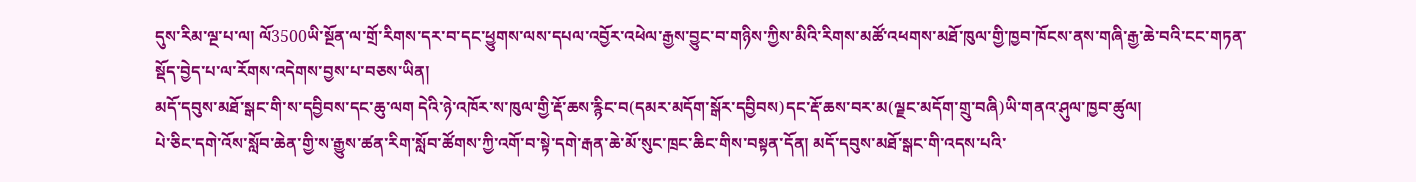དུས་རིམ་ལྔ་པ་ལ། ལོ3500ཡི་སྔོན་ལ་གྲོ་རིགས་དར་བ་དང་ཕྱུགས་ལས་དཔལ་འབྱོར་འཕེལ་རྒྱས་བྱུང་བ་གཉིས་ཀྱིས་མིའི་རིགས་མཚོ་འཕགས་མཐོ་ཁུལ་གྱི་ཁྱབ་ཁོངས་ནས་གཞི་རྒྱ་ཆེ་བའི་ངང་གཏན་སྡོད་བྱེད་པ་ལ་རོགས་འདེགས་བྱས་པ་བཅས་ཡིན།
མདོ་དབུས་མཐོ་སྒང་གི་ས་དབྱིབས་དང་ཆུ་ལག དེའི་ཉེ་འཁོར་ས་ཁུལ་གྱི་རྡོ་ཆས་རྙིང་བ(དམར་མདོག་སྒོར་དབྱིབས)དང་རྡོ་ཆས་བར་མ(ལྗང་མདོག་གྲུ་བཞི)ཡི་གནའ་ཤུལ་ཁྱབ་ཚུལ།
པེ་ཅིང་དགེ་འོས་སློབ་ཆེན་གྱི་ས་རྒྱུས་ཚན་རིག་སློབ་ཚོགས་ཀྱི་འགོ་བ་སྟེ་དགེ་རྒན་ཆེ་མོ་སུང་ཁྲང་ཆིང་གིས་བསྟན་དོན། མདོ་དབུས་མཐོ་སྒང་གི་འདས་པའི་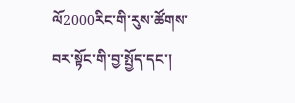ལོ2000རིང་གི་རུས་ཚོགས་བར་སྟོང་གི་བྱ་སྤྱོད་དང་།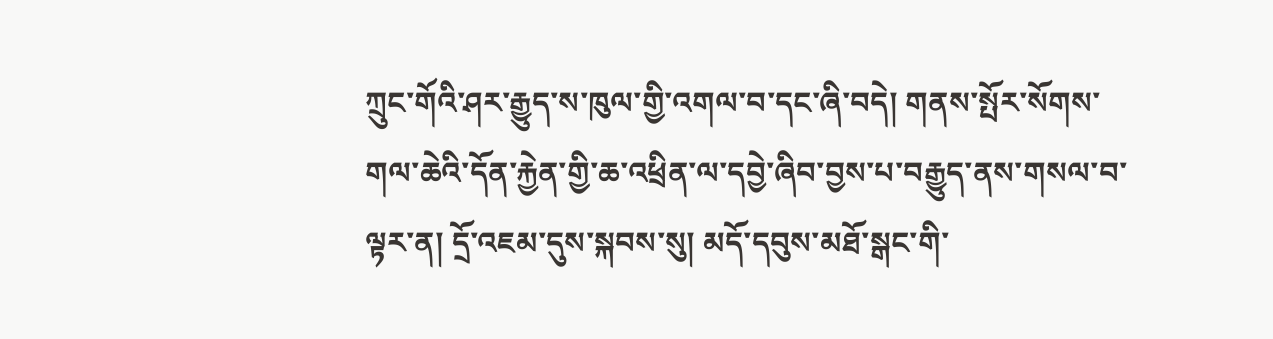ཀྲུང་གོའི་ཤར་རྒྱུད་ས་ཁུལ་གྱི་འགལ་བ་དང་ཞི་བདེ། གནས་སྤོར་སོགས་གལ་ཆེའི་དོན་རྐྱེན་གྱི་ཆ་འཕྲིན་ལ་དབྱེ་ཞིབ་བྱས་པ་བརྒྱུད་ནས་གསལ་བ་ལྟར་ན། དྲོ་འཇམ་དུས་སྐབས་སུ། མདོ་དབུས་མཐོ་སྒང་གི་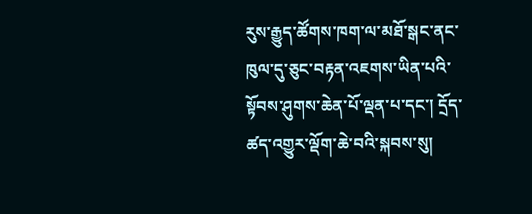རུས་རྒྱུད་ཚོགས་ཁག་ལ་མཐོ་སྒང་ནང་ཁུལ་དུ་ཅུང་བརྟན་འཇགས་ཡིན་པའི་སྟོབས་ཤུགས་ཆེན་པོ་ལྡན་པ་དང་། དྲོད་ཚད་འགྱུར་ལྡོག་ཆེ་བའི་སྐབས་སུ།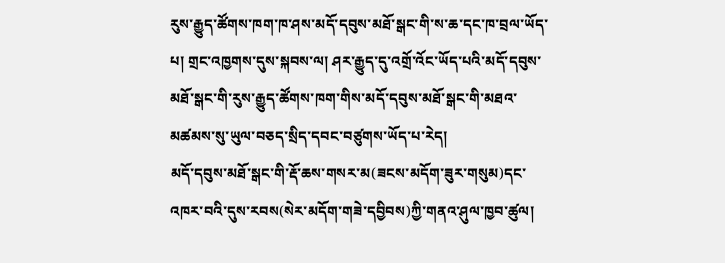རུས་རྒྱུད་ཚོགས་ཁག་ཁ་ཤས་མདོ་དབུས་མཐོ་སྒང་གི་ས་ཆ་དང་ཁ་བྲལ་ཡོད་པ། གྲང་འཁྱགས་དུས་སྐབས་ལ། ཤར་རྒྱུད་དུ་འགྲོ་འོང་ཡོད་པའི་མདོ་དབུས་མཐོ་སྒང་གི་རུས་རྒྱུད་ཚོགས་ཁག་གིས་མདོ་དབུས་མཐོ་སྒང་གི་མཐའ་མཚམས་སུ་ཡུལ་བཅད་སྲིད་དབང་བཙུགས་ཡོད་པ་རེད།
མདོ་དབུས་མཐོ་སྒང་གི་རྡོ་ཆས་གསར་མ(ཟངས་མདོག་ཟུར་གསུམ)དང་འཁར་བའི་དུས་རབས(སེར་མདོག་གཟེ་དབྱིབས)ཀྱི་གནའ་ཤུལ་ཁྱབ་ཚུལ།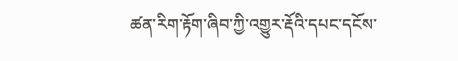ཚན་རིག་རྟོག་ཞིབ་ཀྱི་འགྱུར་རྡོའི་དཔང་དངོས་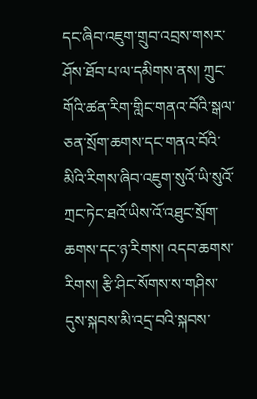དང་ཞིབ་འཇུག་གྲུབ་འབྲས་གསར་ཤོས་ཐོབ་པ་ལ་དམིགས་ནས། ཀྲུང་གོའི་ཚན་རིག་གླིང་གནའ་བོའི་སྒལ་ཅན་སྲོག་ཆགས་དང་གནའ་བོའི་མིའི་རིགས་ཞིབ་འཇུག་སུའོ་ཡི་སུའོ་ཀྲང་ཏེང་ཐའོ་ཡིས་འོ་འཐུང་སྲོག་ཆགས་དང་ཉ་རིགས། འདབ་ཆགས་རིགས། རྩི་ཤིང་སོགས་ས་གཤིས་དུས་སྐབས་མི་འདྲ་བའི་སྐབས་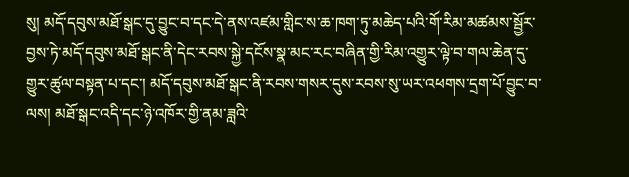སུ། མདོ་དབུས་མཐོ་སྒང་དུ་བྱུང་བ་དང་དེ་ནས་འཛམ་གླིང་ས་ཆ་ཁག་ཏུ་མཆེད་པའི་གོ་རིམ་མཚམས་སྦྱོར་བྱས་ཏེ་མདོ་དབུས་མཐོ་སྒང་ནི་དེང་རབས་སྐྱེ་དངོས་སྣ་མང་རང་བཞིན་གྱི་རིམ་འགྱུར་ལྟེ་བ་གལ་ཆེན་དུ་གྱུར་ཚུལ་བསྟན་པ་དང་། མདོ་དབུས་མཐོ་སྒང་ནི་རབས་གསར་དུས་རབས་སུ་ཡར་འཕགས་དྲག་པོ་བྱུང་བ་ལས། མཐོ་སྒང་འདི་དང་ཉེ་འཁོར་གྱི་ནམ་ཟླའི་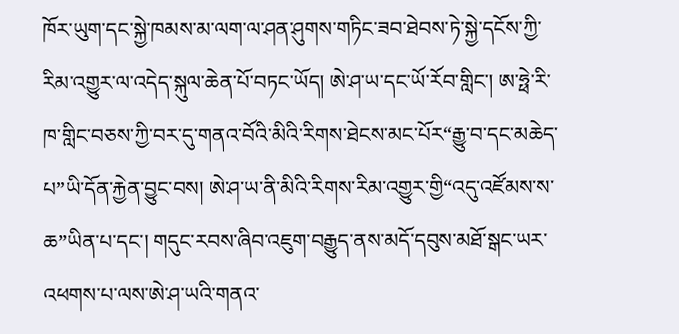ཁོར་ཡུག་དང་སྐྱེ་ཁམས་མ་ལག་ལ་ཤན་ཤུགས་གཏིང་ཟབ་ཐེབས་ཏེ་སྐྱེ་དངོས་ཀྱི་རིམ་འགྱུར་ལ་འདེད་སྐུལ་ཆེན་པོ་བཏང་ཡོད། ཨེ་ཤ་ཡ་དང་ཡོ་རོབ་གླིང་། ཨ་ཧྥེ་རི་ཁ་གླིང་བཅས་ཀྱི་བར་དུ་གནའ་བོའི་མིའི་རིགས་ཐེངས་མང་པོར“རྒྱུ་བ་དང་མཆེད་པ”ཡི་དོན་རྐྱེན་བྱུང་བས། ཨེ་ཤ་ཡ་ནི་མིའི་རིགས་རིམ་འགྱུར་གྱི“འདུ་འཛོམས་ས་ཆ”ཡིན་པ་དང་། གདུང་རབས་ཞིབ་འཇུག་བརྒྱུད་ནས་མདོ་དབུས་མཐོ་སྒང་ཡར་འཕགས་པ་ལས་ཨེ་ཤ་ཡའི་གནའ་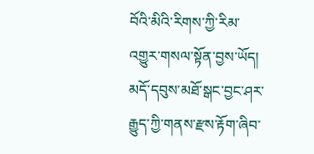བོའི་མིའི་རིགས་ཀྱི་རིམ་འགྱུར་གསལ་སྟོན་བྱས་ཡོད།
མདོ་དབུས་མཐོ་སྒང་བྱང་ཤར་རྒྱུད་ཀྱི་གནས་རྫས་རྟོག་ཞིབ་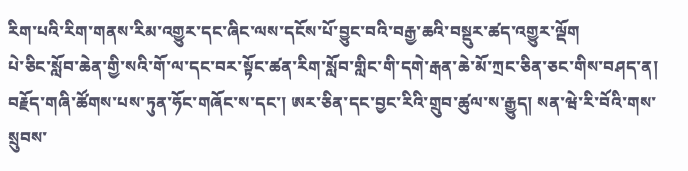རིག་པའི་རིག་གནས་རིམ་འགྱུར་དང་ཞིང་ལས་དངོས་པོ་བྱུང་བའི་བརྒྱ་ཆའི་བསྡུར་ཚད་འགྱུར་ལྡོག
པེ་ཅིང་སློབ་ཆེན་གྱི་སའི་གོ་ལ་དང་བར་སྟོང་ཚན་རིག་སློབ་གླིང་གི་དགེ་རྒན་ཆེ་མོ་ཀྲང་ཅིན་ཅང་གིས་བཤད་ན། བརྗོད་གཞི་ཚོགས་པས་ཏུན་ཧོང་གཞོང་ས་དང་། ཨར་ཅིན་དང་བྱང་རིའི་གྲུབ་ཚུལ་ས་རྒྱུད། སན་ཝེ་རི་བོའི་གས་སྲུབས་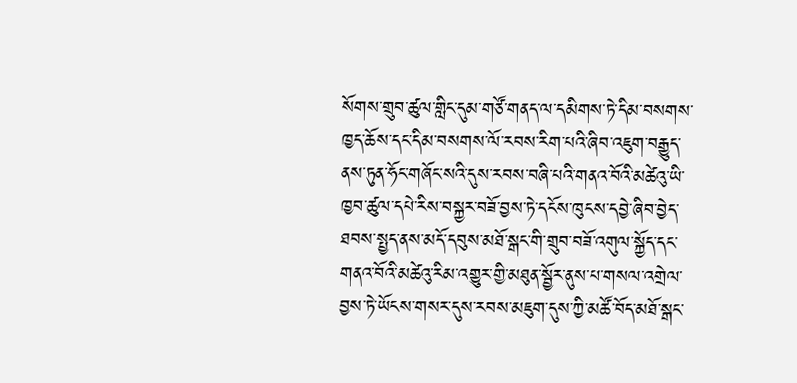སོགས་གྲུབ་ཚུལ་གླིང་དུམ་གཙོ་གནད་ལ་དམིགས་ཏེ་དིམ་བསགས་ཁྱད་ཆོས་དང་དིམ་བསགས་ལོ་རབས་རིག་པའི་ཞིབ་འཇུག་བརྒྱུད་ནས་ཏུན་ཧོང་གཞོང་སའི་དུས་རབས་བཞི་པའི་གནའ་བོའི་མཚེའུ་ཡི་ཁྱབ་ཚུལ་དཔེ་རིས་བསྐྱར་བཟོ་བྱས་ཏེ་དངོས་ཁུངས་དབྱེ་ཞིབ་བྱེད་ཐབས་སྤྱད་ནས་མདོ་དབུས་མཐོ་སྒང་གི་གྲུབ་བཟོ་འགུལ་སྐྱོད་དང་གནའ་བོའི་མཚེའུ་རིམ་འགྱུར་གྱི་མཐུན་སྦྱོར་ནུས་པ་གསལ་འགྲེལ་བྱས་ཏེ་ཡོངས་གསར་དུས་རབས་མཇུག་དུས་ཀྱི་མཚོ་བོད་མཐོ་སྒང་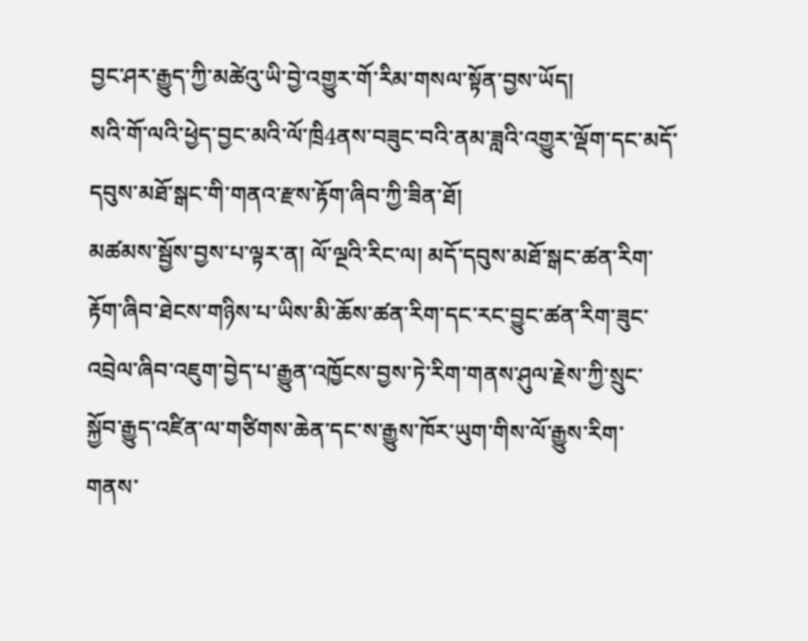བྱང་ཤར་རྒྱུད་ཀྱི་མཚེའུ་ཡི་བྱེ་འགྱུར་གོ་རིམ་གསལ་སྟོན་བྱས་ཡོད།
སའི་གོ་ལའི་ཕྱེད་བྱང་མའི་ལོ་ཁྲི4ནས་བཟུང་བའི་ནམ་ཟླའི་འགྱུར་ལྡོག་དང་མདོ་དབུས་མཐོ་སྒང་གི་གནའ་རྫས་རྟོག་ཞིབ་ཀྱི་ཟིན་ཐོ།
མཚམས་སྦྱོས་བྱས་པ་ལྟར་ན། ལོ་ལྔའི་རིང་ལ། མདོ་དབུས་མཐོ་སྒང་ཚན་རིག་རྟོག་ཞིབ་ཐེངས་གཉིས་པ་ཡིས་མི་ཆོས་ཚན་རིག་དང་རང་བྱུང་ཚན་རིག་ཟུང་འབྲེལ་ཞིབ་འཇུག་བྱེད་པ་རྒྱུན་འཁྱོངས་བྱས་ཏེ་རིག་གནས་ཤུལ་རྗེས་ཀྱི་སྲུང་སྐྱོབ་རྒྱུད་འཛིན་ལ་གཙིགས་ཆེན་དང་ས་རྒྱུས་ཁོར་ཡུག་གིས་ལོ་རྒྱུས་རིག་གནས་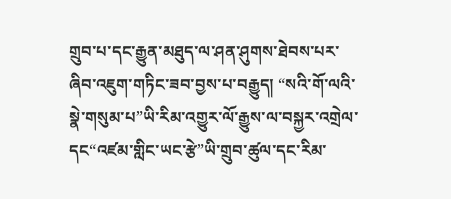གྲུབ་པ་དང་རྒྱུན་མཐུད་ལ་ཤན་ཤུགས་ཐེབས་པར་ཞིབ་འཇུག་གཏིང་ཟབ་བྱས་པ་བརྒྱུད། “སའི་གོ་ལའི་སྣེ་གསུམ་པ”ཡི་རིམ་འགྱུར་ལོ་རྒྱུས་ལ་བསྐྱར་འགྲེལ་དང“འཛམ་གླིང་ཡང་རྩེ”ཡི་གྲུབ་ཚུལ་དང་རིམ་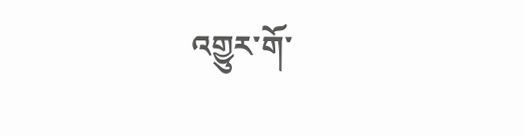འགྱུར་གོ་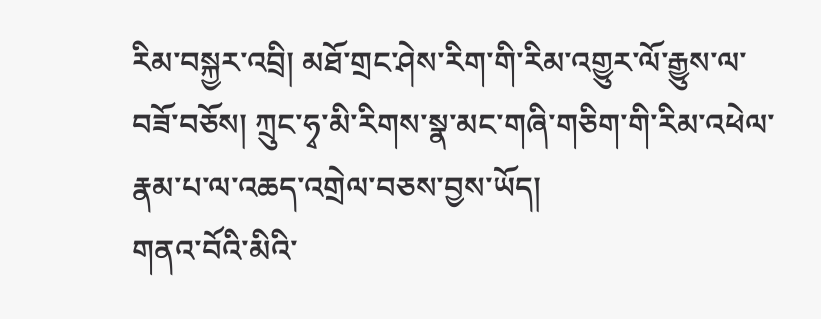རིམ་བསྐྱར་འབྲི། མཐོ་གྲང་ཤེས་རིག་གི་རིམ་འགྱུར་ལོ་རྒྱུས་ལ་བཟོ་བཅོས། ཀྲུང་ཧྭ་མི་རིགས་སྣ་མང་གཞི་གཅིག་གི་རིམ་འཕེལ་རྣམ་པ་ལ་འཆད་འགྲེལ་བཅས་བྱས་ཡོད།
གནའ་བོའི་མིའི་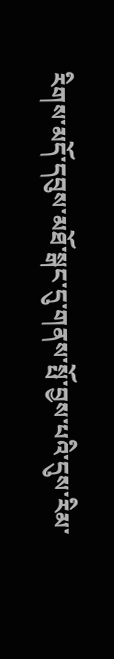རིགས་མདོ་དབུས་མཐོ་སྒང་དུ་གནས་སྤོ་བྱས་པའི་དུས་རིམ་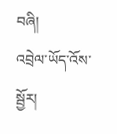བཞི།
འབྲེལ་ཡོད་འོས་སྦྱོར།